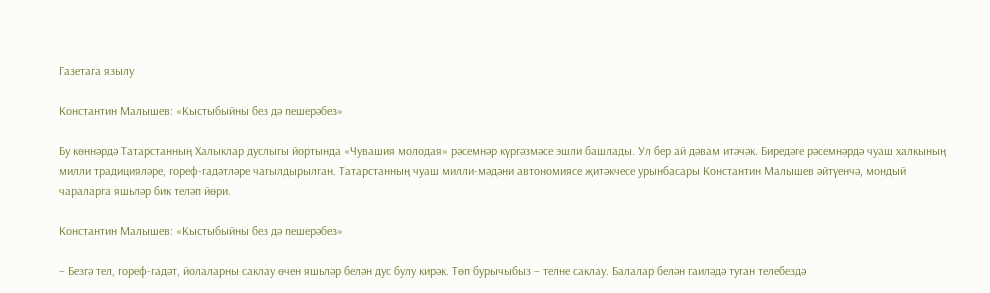Газетага язылу

Константин Малышев: «Кыстыбыйны без дә пешерәбез»

Бу көннәрдә Татарстанның Халыклар дуслыгы йортында «Чувашия молодая» рәсемнәр күргәзмәсе эшли башлады. Ул бер ай дәвам итәчәк. Биредәге рәсемнәрдә чуаш халкының милли традицияләре, гореф-гадәтләре чагылдырылган. Татарстанның чуаш милли-мәдәни автономиясе җитәкчесе урынбасары Константин Малышев әйтүенчә, мондый чараларга яшьләр бик теләп йөри.

Константин Малышев: «Кыстыбыйны без дә пешерәбез»

– Безгә тел, гореф-гадәт, йолаларны саклау өчен яшьләр белән дус булу кирәк. Төп бурычыбыз – телне саклау. Балалар белән гаиләдә туган телебездә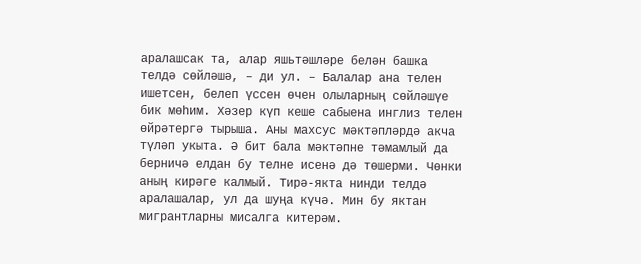аралашсак та, алар яшьтәшләре белән башка телдә сөйләшә, – ди ул. – Балалар ана телен ишетсен, белеп үссен өчен олыларның сөйләшүе бик мөһим. Хәзер күп кеше сабыена инглиз телен өйрәтергә тырыша. Аны махсус мәктәпләрдә акча түләп укыта. Ә бит бала мәктәпне тәмамлый да берничә елдан бу телне исенә дә төшерми. Чөнки аның кирәге калмый. Тирә-якта нинди телдә аралашалар, ул да шуңа күчә. Мин бу яктан мигрантларны мисалга китерәм.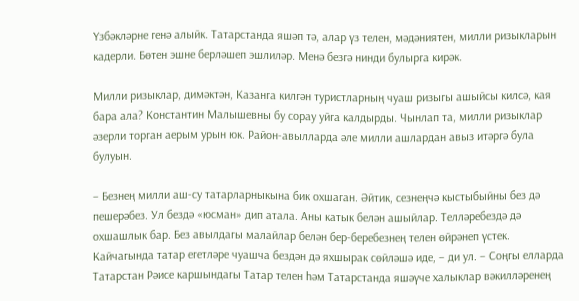Үзбәкләрне генә алыйк. Татарстанда яшәп тә, алар үз телен, мәдәниятен, милли ризыкларын кадерли. Бөтен эшне берләшеп эшлиләр. Менә безгә нинди булырга кирәк.

Милли ризыклар, димәктән, Казанга килгән туристларның чуаш ризыгы ашыйсы килсә, кая бара ала? Константин Малышевны бу сорау уйга калдырды. Чынлап та, милли ризыклар әзерли торган аерым урын юк. Район-авылларда әле милли ашлардан авыз итәргә була булуын.

– Безнең милли аш-су татарларныкына бик охшаган. Әйтик, сезнеңчә кыстыбыйны без дә пешерәбез. Ул бездә «юсман» дип атала. Аны катык белән ашыйлар. Телләребездә дә охшашлык бар. Без авылдагы малайлар белән бер-беребезнең телен өйрәнеп үстек. Кайчагында татар егетләре чуашча бездән дә яхшырак сөйләшә иде, – ди ул. – Соңгы елларда Татарстан Рәисе каршындагы Татар телен һәм Татарстанда яшәүче халыклар вәкилләренең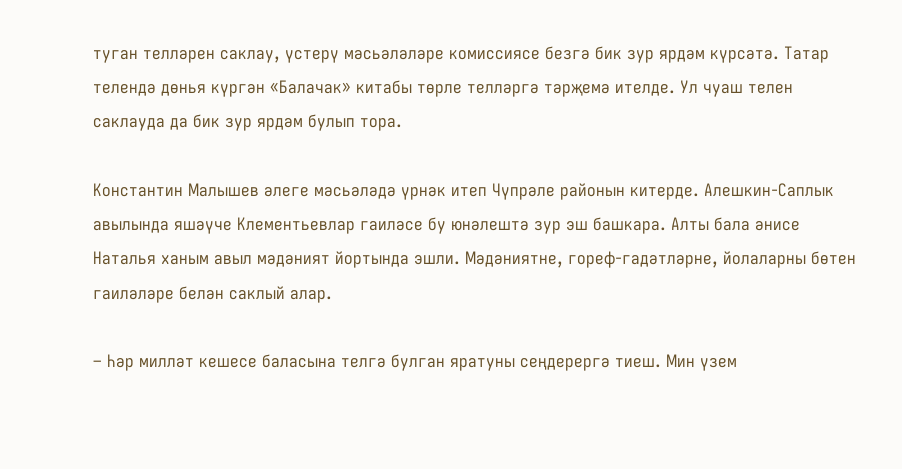туган телләрен саклау, үстерү мәсьәләләре комиссиясе безгә бик зур ярдәм күрсәтә. Татар телендә дөнья күргән «Балачак» китабы төрле телләргә тәрҗемә ителде. Ул чуаш телен саклауда да бик зур ярдәм булып тора.

Константин Малышев әлеге мәсьәләдә үрнәк итеп Чүпрәле районын китерде. Алешкин-Саплык авылында яшәүче Клементьевлар гаиләсе бу юнәлештә зур эш башкара. Алты бала әнисе Наталья ханым авыл мәдәният йортында эшли. Мәдәниятне, гореф-гадәтләрне, йолаларны бөтен гаиләләре белән саклый алар.

– Һәр милләт кешесе баласына телгә булган яратуны сеңдерергә тиеш. Мин үзем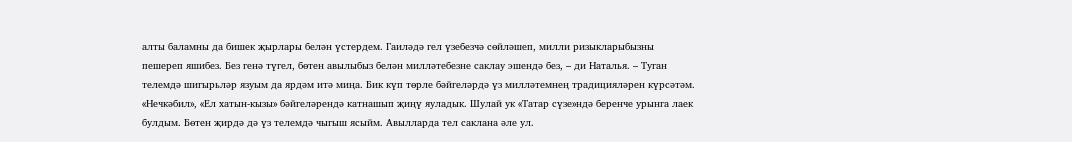алты баламны да бишек җырлары белән үстердем. Гаиләдә гел үзебезчә сөйләшеп, милли ризыкларыбызны пешереп яшибез. Без генә түгел, бөтен авылыбыз белән милләтебезне саклау эшендә без, – ди Наталья. – Туган телемдә шигырьләр язуым да ярдәм итә миңа. Бик күп төрле бәйгеләрдә үз милләтемнең традицияләрен күрсәтәм. «Нечкәбил», «Ел хатын-кызы» бәйгеләрендә катнашып җиңү яуладык. Шулай ук «Татар сүзе»ндә беренче урынга лаек булдым. Бөтен җирдә дә үз телемдә чыгыш ясыйм. Авылларда тел саклана әле ул.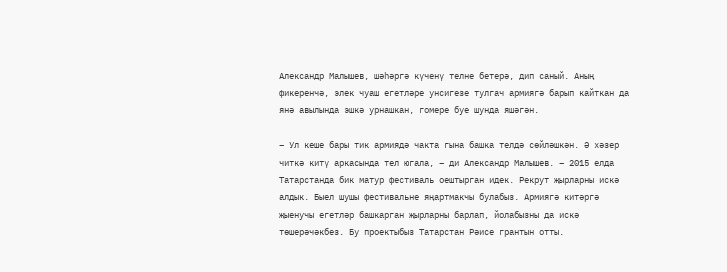Александр Малышев, шәһәргә күченү телне бетерә, дип саный. Аның фикеренчә, элек чуаш егетләре унсигезе тулгач армиягә барып кайткан да янә авылында эшкә урнашкан, гомере буе шунда яшәгән.

– Ул кеше бары тик армиядә чакта гына башка телдә сөйләшкән. Ә хәзер читкә китү аркасында тел югала, – ди Александр Малышев. – 2015 елда Татарстанда бик матур фестиваль оештырган идек. Рекрут җырларны искә алдык. Быел шушы фестивальне яңартмакчы булабыз. Армиягә китәргә җыенучы егетләр башкарган җырларны барлап, йолабызны да искә төшерәчәкбез. Бу проектыбыз Татарстан Рәисе грантын отты.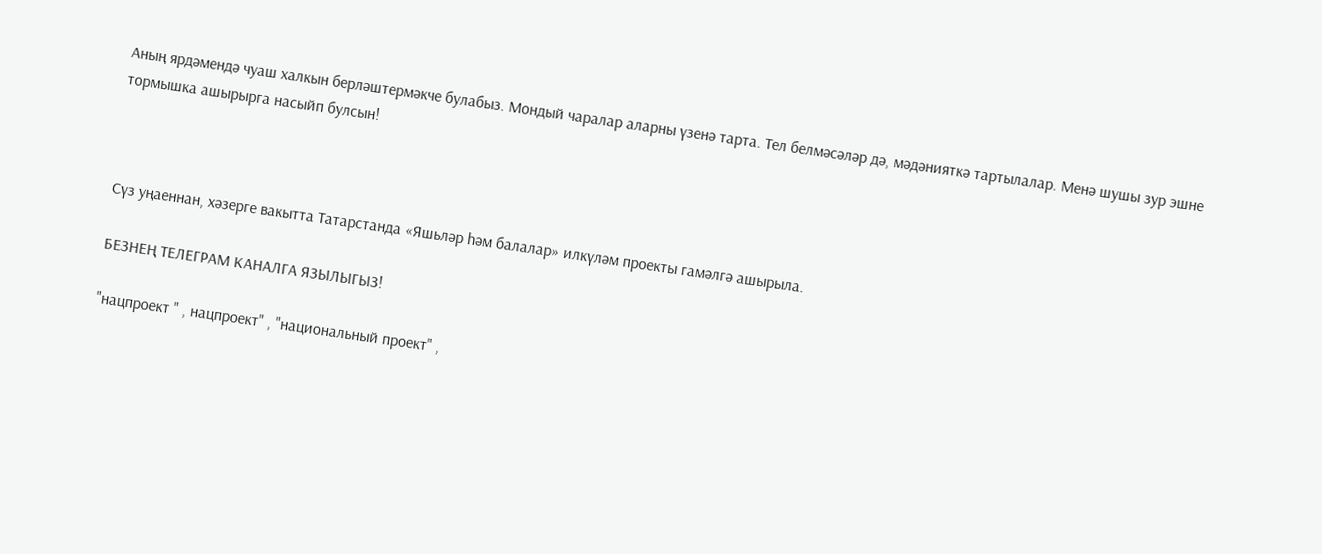Аның ярдәмендә чуаш халкын берләштермәкче булабыз. Мондый чаралар аларны үзенә тарта. Тел белмәсәләр дә, мәдәнияткә тартылалар. Менә шушы зур эшне тормышка ашырырга насыйп булсын!



Сүз уңаеннан, хәзерге вакытта Татарстанда «Яшьләр һәм балалар» илкүләм проекты гамәлгә ашырыла.

БЕЗНЕҢ ТЕЛЕГРАМ КАНАЛГА ЯЗЫЛЫГЫЗ!

"нацпроект " , нацпроект" , "национальный проект" ,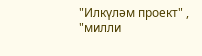"Илкүләм проект" , "милли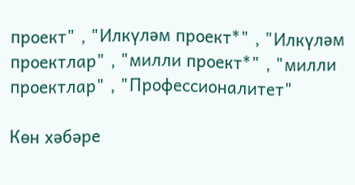проект" , "Илкүләм проект*" , "Илкүләм проектлар" , "милли проект*" , "милли проектлар" , "Профессионалитет"

Көн хәбәре